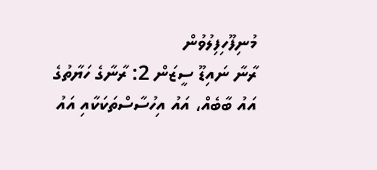މުނިފޫހިފިލުވުން
ރާނާ ނައިޑޫ ސީޒަން 2: ރާނާގެ ހަޔާތުގެ އައު ބާބެއް، އައު އިހުސާސްތަކަކާއި އައު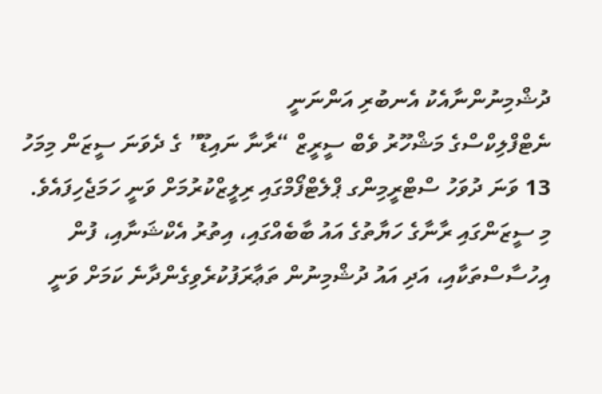ދުޝްމިނުންނާއެކު އެނބުރި އަންނަނީ
ނެޓްފްލިކްސްގެ މަޝްހޫރު ވެބް ސީރީޒް “ރާނާ ނައިޑޫ” ގެ ދެވަނަ ސީޒަން މިމަހު 13 ވަނަ ދުވަހު ސްޓްރީމިންގ ޕްލެޓްފޯމްގައި ރިލީޒްކުރުމަށް ވަނީ ހަމަޖެހިފައެވެ. މި ސީޒަންގައި ރާނާގެ ހަޔާތުގެ އައު ބާބެއްގައި، އިތުރު އެކްޝަނާއި، ފުން އިހުސާސްތަކާއި، އަދި އައު ދުޝްމިނުން ތަޢާރަފުކުރެވިގެންދާނެ ކަމަށް ވަނީ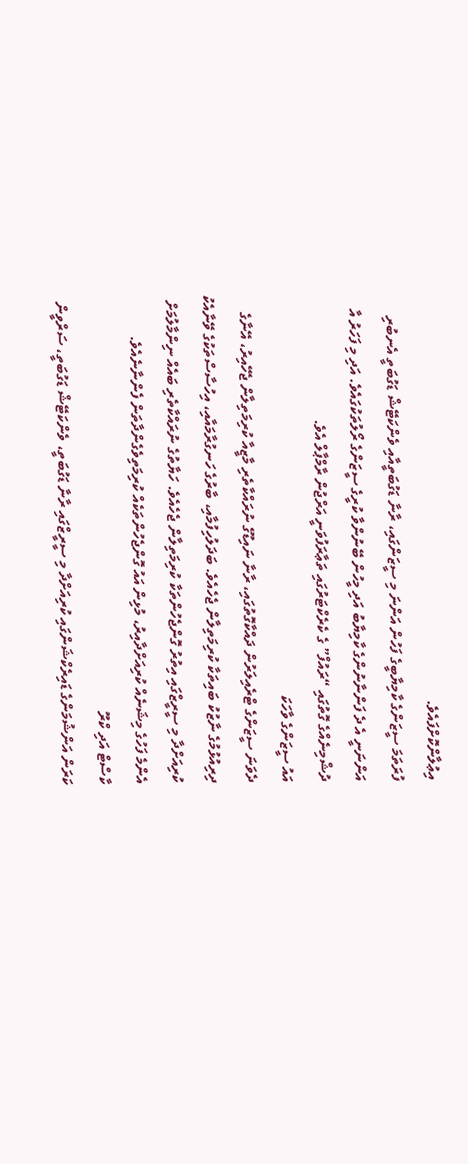އިޢުލާންކޮށްފައެވެ.
ފުރަތަމަ ސީޒަންގެ ކާމިޔާބީގެ ފަހުން އަންނަ މި ސީޒަންގައި، ރާނާ ޑަގުބަތީއާއި ވެންކަޓޭޝް ޑަގުބަތީ އެނބުރި އަންނަނީ އެ ދެ ފަންނާނުންގެ ކާމިޔާބު އަދި މީހުން ބޭނުންވާ ކުރީގެ ސީޒަންގެ ރޯލުތަކުގައެވެ. އަދި މި ފަހަރު އާ ދުޝްމިނެއްގެ ގޮތުގައި “ރައުފް” ގެ ކެރެކްޓަރުގައި ތަޢާރަފުވަނީ އަރްޖުން ރާމްޕާލް އެވެ.
އައު ސީޒަންގެ ވާހަކަ
ދެވަނަ ސީޒަންގެ ޓްރެއިލަރުން ދައްކާގޮތުގައި، ރާނާ ނައިޑޫގެ ނުރައްކާތެރި މާޒީއާ ކުރިމަތިލާން ޖެހޭއިރު، އޭނާގެ ދިރިއުޅުމުގެ ނާޒުކު ބައިތަކާ ކުރިމަތިލާން ޖެހެއެވެ. ބަދަލުހިފުމާއި، ބާރުގެ ހަނގުރާމައާއި، އިހުސާސްތަކުގެ ވޭނާއެކު ކުރިއަށްދާ މި ސީރީޒްގައި އިތުރު ގޮންޖެހުންތަކާ ކުރިމަތިލާން ޖެހެއެވެ. ހަޔާތުގެ ނުރައްކާތެރި ބައެއް ނިންމާލުމަށް އެންމެ ފަހުގެ މިޝަނެއް ކުރިއަށްދާއިރު، މުޅިން އައު ގޮންޖެހުންތަކެއް ކުރިމަތިވެގެންދާތަން ފެންނާނެއެވެ.
ކާސްޓް އަދި ކްރޫ
ކަރަން އަންޝުމަންގެ ޑައިރެކްޝަންގައި ކުރިއަށްދާ މި ސީރީޒްގައި ރާނާ ޑަގުބަތީ، ވެންކަޓޭޝް ޑަގުބަތީ، ސަރްވީން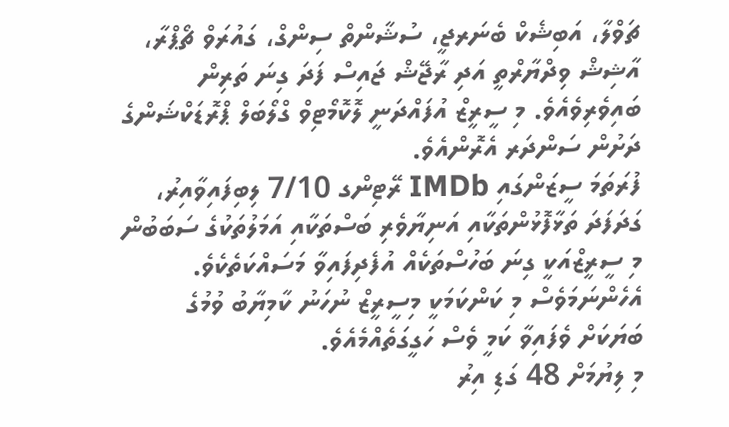ޗަވްލާ، އަބިޝެކް ބެނަރޖީ، ސުޝާންތް ސިންގް، ގައުރަވް ޗޯޕްރާ، އާޝިޝް ވިދްޔާރްތީ އަދި ރާޖޭޝް ޖައިސް ފަދަ ގިނަ ތަރިން ބައިވެރިވެއެވެ. މި ސީރީޒް އުފައްދަނީ ލޮކޮމޯޓިވް ގްލޯބަލް ޕްރޮޑަކްޝަންގެ ދަށުން ސަންދަރ އެރޮންއެވެ.
ފުރަތަމަ ސީޒަންގައި IMDb ރޭޓިންގ 7/10 ލިބިފައިވާއިރު، ގަދަފަދަ ތަޅާފޮޅުންތަކާއި އަނިޔާވެރި ބަސްތަކާއި އަމަލުތަކުގެ ސަބަބުން މި ސީރީޒްއަކީ ގިނަ ބަހުސްތަކެއް އުފެދިފައިވާ މަސައްކަތެކެވެ. އެހެންނަމަވެސް މި ކަންކަމަކީ މިސީރީޒް ނުހަނު ކާމިޔާބު ވުމުގެ ބަޔަކަށް ވެފައިވާ ކަމީ ވެސް ހަގީގަތެއްމެއެވެ.
މި ލިޔުމަށް 48 ގަޑި އިރު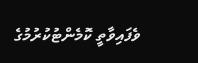ވެފައިވާތީ ކޮމެންޓުކުރުމުގެ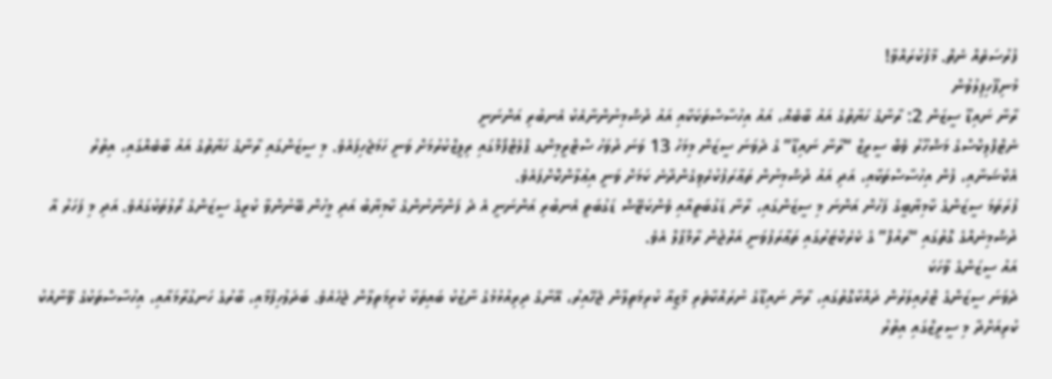ފުރުސަތެއް ނެތް. މާފުކުރައްވާ!
މުނިފޫހިފިލުވުން
ރާނާ ނައިޑޫ ސީޒަން 2: ރާނާގެ ހަޔާތުގެ އައު ބާބެއް، އައު އިހުސާސްތަކަކާއި އައު ދުޝްމިނުންނާއެކު އެނބުރި އަންނަނީ
ނެޓްފްލިކްސްގެ މަޝްހޫރު ވެބް ސީރީޒް “ރާނާ ނައިޑޫ” ގެ ދެވަނަ ސީޒަން މިމަހު 13 ވަނަ ދުވަހު ސްޓްރީމިންގ ޕްލެޓްފޯމްގައި ރިލީޒްކުރުމަށް ވަނީ ހަމަޖެހިފައެވެ. މި ސީޒަންގައި ރާނާގެ ހަޔާތުގެ އައު ބާބެއްގައި، އިތުރު އެކްޝަނާއި، ފުން އިހުސާސްތަކާއި، އަދި އައު ދުޝްމިނުން ތަޢާރަފުކުރެވިގެންދާނެ ކަމަށް ވަނީ އިޢުލާންކޮށްފައެވެ.
ފުރަތަމަ ސީޒަންގެ ކާމިޔާބީގެ ފަހުން އަންނަ މި ސީޒަންގައި، ރާނާ ޑަގުބަތީއާއި ވެންކަޓޭޝް ޑަގުބަތީ އެނބުރި އަންނަނީ އެ ދެ ފަންނާނުންގެ ކާމިޔާބު އަދި މީހުން ބޭނުންވާ ކުރީގެ ސީޒަންގެ ރޯލުތަކުގައެވެ. އަދި މި ފަހަރު އާ ދުޝްމިނެއްގެ ގޮތުގައި “ރައުފް” ގެ ކެރެކްޓަރުގައި ތަޢާރަފުވަނީ އަރްޖުން ރާމްޕާލް އެވެ.
އައު ސީޒަންގެ ވާހަކަ
ދެވަނަ ސީޒަންގެ ޓްރެއިލަރުން ދައްކާގޮތުގައި، ރާނާ ނައިޑޫގެ ނުރައްކާތެރި މާޒީއާ ކުރިމަތިލާން ޖެހޭއިރު، އޭނާގެ ދިރިއުޅުމުގެ ނާޒުކު ބައިތަކާ ކުރިމަތިލާން ޖެހެއެވެ. ބަދަލުހިފުމާއި، ބާރުގެ ހަނގުރާމައާއި، އިހުސާސްތަކުގެ ވޭނާއެކު ކުރިއަށްދާ މި ސީރީޒްގައި އިތުރު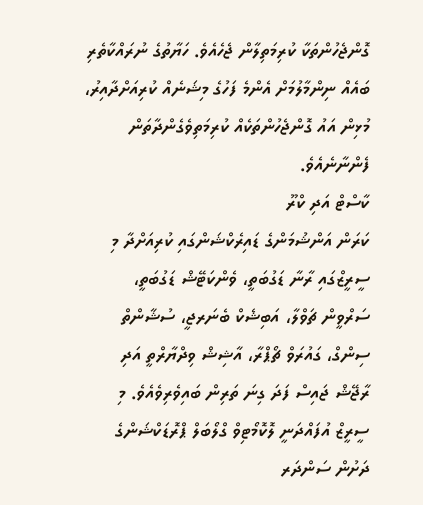ގޮންޖެހުންތަކާ ކުރިމަތިލާން ޖެހެއެވެ. ހަޔާތުގެ ނުރައްކާތެރި ބައެއް ނިންމާލުމަށް އެންމެ ފަހުގެ މިޝަނެއް ކުރިއަށްދާއިރު، މުޅިން އައު ގޮންޖެހުންތަކެއް ކުރިމަތިވެގެންދާތަން ފެންނާނެއެވެ.
ކާސްޓް އަދި ކްރޫ
ކަރަން އަންޝުމަންގެ ޑައިރެކްޝަންގައި ކުރިއަށްދާ މި ސީރީޒްގައި ރާނާ ޑަގުބަތީ، ވެންކަޓޭޝް ޑަގުބަތީ، ސަރްވީން ޗަވްލާ، އަބިޝެކް ބެނަރޖީ، ސުޝާންތް ސިންގް، ގައުރަވް ޗޯޕްރާ، އާޝިޝް ވިދްޔާރްތީ އަދި ރާޖޭޝް ޖައިސް ފަދަ ގިނަ ތަރިން ބައިވެރިވެއެވެ. މި ސީރީޒް އުފައްދަނީ ލޮކޮމޯޓިވް ގްލޯބަލް ޕްރޮޑަކްޝަންގެ ދަށުން ސަންދަރ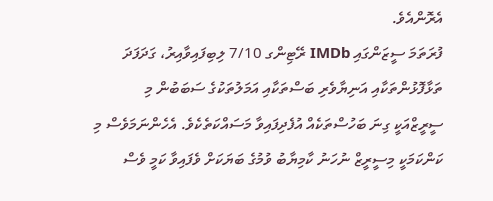އެރޮންއެވެ.
ފުރަތަމަ ސީޒަންގައި IMDb ރޭޓިންގ 7/10 ލިބިފައިވާއިރު، ގަދަފަދަ ތަޅާފޮޅުންތަކާއި އަނިޔާވެރި ބަސްތަކާއި އަމަލުތަކުގެ ސަބަބުން މި ސީރީޒްއަކީ ގިނަ ބަހުސްތަކެއް އުފެދިފައިވާ މަސައްކަތެކެވެ. އެހެންނަމަވެސް މި ކަންކަމަކީ މިސީރީޒް ނުހަނު ކާމިޔާބު ވުމުގެ ބަޔަކަށް ވެފައިވާ ކަމީ ވެސް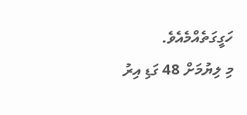ހަގީގަތެއްމެއެވެ.
މި ލިޔުމަށް 48 ގަޑި އިރު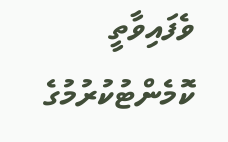ވެފައިވާތީ ކޮމެންޓުކުރުމުގެ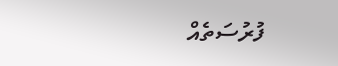ފުރުސަތެއް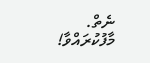ނެތް. މާފުކުރައްވާ!